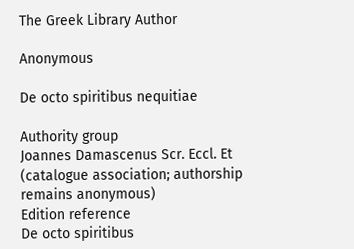The Greek Library Author

Anonymous

De octo spiritibus nequitiae

Authority group
Joannes Damascenus Scr. Eccl. Et (catalogue association; authorship remains anonymous)
Edition reference
De octo spiritibus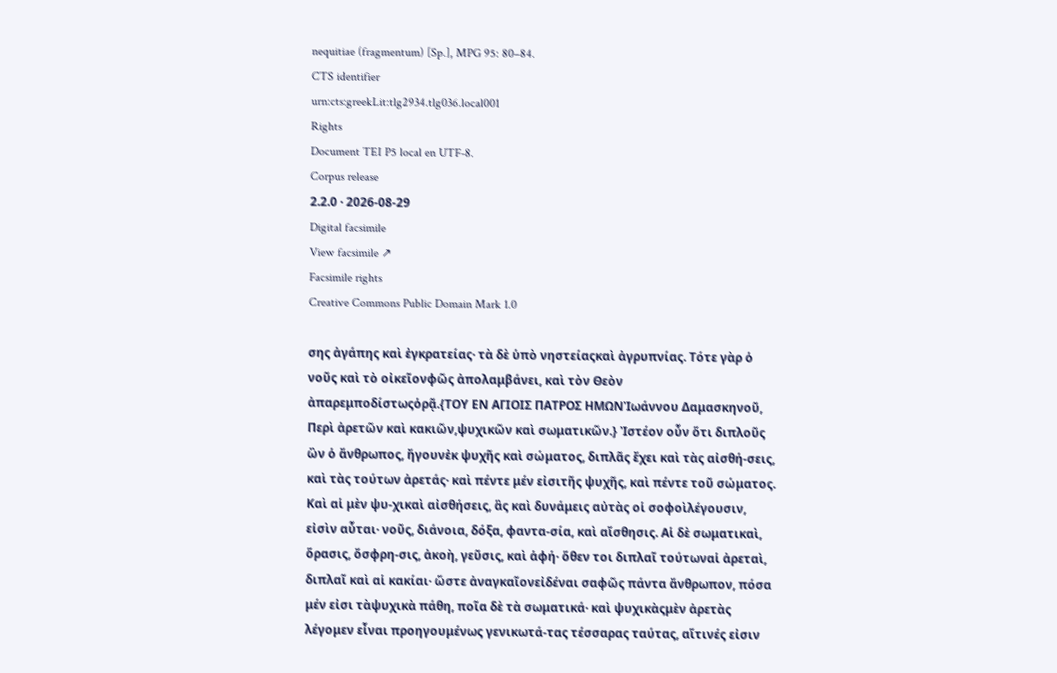nequitiae (fragmentum) [Sp.], MPG 95: 80–84.
CTS identifier
urn:cts:greekLit:tlg2934.tlg036.local001
Rights
Document TEI P5 local en UTF-8.
Corpus release
2.2.0 · 2026-08-29
Digital facsimile
View facsimile ↗
Facsimile rights
Creative Commons Public Domain Mark 1.0

σης ἀγάπης καὶ ἐγκρατείας· τὰ δὲ ὑπὸ νηστείαςκαὶ ἀγρυπνίας. Τότε γὰρ ὁ νοῦς καὶ τὸ οἰκεῖονφῶς ἀπολαμβάνει, καὶ τὸν Θεὸν ἀπαρεμποδίστωςὁρᾷ.{ΤΟΥ ΕΝ ΑΓΙΟΙΣ ΠΑΤΡΟΣ ΗΜΩΝἸωάννου Δαμασκηνοῦ, Περὶ ἀρετῶν καὶ κακιῶν,ψυχικῶν καὶ σωματικῶν.} Ἰστέον οὖν ὅτι διπλοῦς ὢν ὁ ἄνθρωπος, ἤγουνἐκ ψυχῆς καὶ σώματος, διπλᾶς ἔχει καὶ τὰς αἰσθή-σεις, καὶ τὰς τούτων ἀρετάς· καὶ πέντε μέν εἰσιτῆς ψυχῆς, καὶ πέντε τοῦ σώματος. Καὶ αἱ μὲν ψυ-χικαὶ αἰσθήσεις, ἃς καὶ δυνάμεις αὐτὰς οἱ σοφοὶλέγουσιν, εἰσὶν αὗται· νοῦς, διάνοια, δόξα, φαντα-σία, καὶ αἴσθησις. Αἱ δὲ σωματικαὶ, ὅρασις, ὄσφρη-σις, ἀκοὴ, γεῦσις, καὶ ἁφή· ὅθεν τοι διπλαῖ τούτωναἱ ἀρεταὶ, διπλαῖ καὶ αἱ κακίαι· ὥστε ἀναγκαῖονεἰδέναι σαφῶς πάντα ἄνθρωπον, πόσα μέν εἰσι τὰψυχικὰ πάθη, ποῖα δὲ τὰ σωματικά· καὶ ψυχικὰςμὲν ἀρετὰς λέγομεν εἶναι προηγουμένως γενικωτά-τας τέσσαρας ταύτας, αἵτινές εἰσιν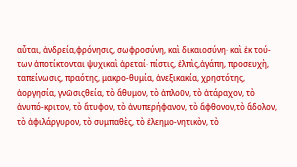αὗται, ἀνδρεία,φρόνησις, σωφροσύνη, καὶ δικαιοσύνη· καὶ ἐκ τού-των ἀποτίκτονται ψυχικαὶ ἀρεταί· πίστις, ἐλπὶς,ἀγάπη, προσευχὴ, ταπείνωσις, πραότης, μακρο-θυμία, ἀνεξικακία, χρηστότης, ἀοργησία, γνῶσιςθεία, τὸ ἄθυμον, τὸ ἁπλοῦν, τὸ ἀτάραχον, τὸ ἀνυπό-κριτον, τὸ ἄτυφον, τὸ ἀνυπερήφανον, τὸ ἄφθονον,τὸ ἄδολον, τὸ ἀφιλάργυρον, τὸ συμπαθὲς, τὸ ἐλεημο-νητικὸν, τὸ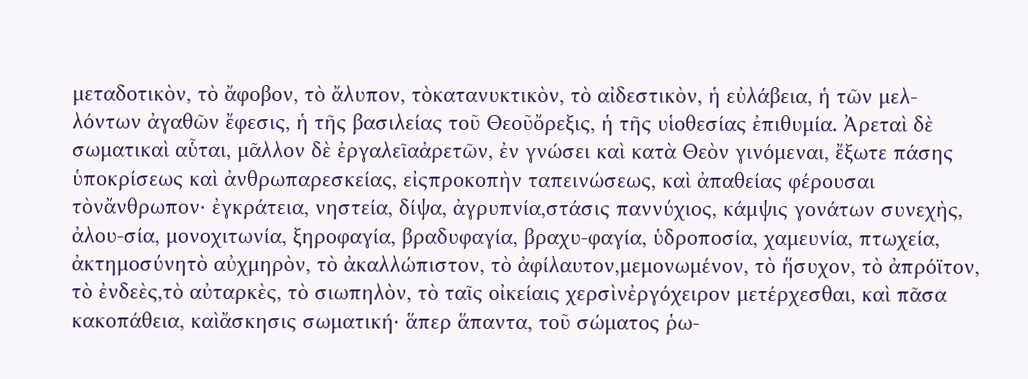μεταδοτικὸν, τὸ ἄφοβον, τὸ ἄλυπον, τὸκατανυκτικὸν, τὸ αἰδεστικὸν, ἡ εὐλάβεια, ἡ τῶν μελ-λόντων ἀγαθῶν ἔφεσις, ἡ τῆς βασιλείας τοῦ Θεοῦὄρεξις, ἡ τῆς υἱοθεσίας ἐπιθυμία. Ἀρεταὶ δὲ σωματικαὶ αὗται, μᾶλλον δὲ ἐργαλεῖαἀρετῶν, ἐν γνώσει καὶ κατὰ Θεὸν γινόμεναι, ἔξωτε πάσης ὑποκρίσεως καὶ ἀνθρωπαρεσκείας, εἰςπροκοπὴν ταπεινώσεως, καὶ ἀπαθείας φέρουσαι τὸνἄνθρωπον· ἐγκράτεια, νηστεία, δίψα, ἀγρυπνία,στάσις παννύχιος, κάμψις γονάτων συνεχὴς, ἀλου-σία, μονοχιτωνία, ξηροφαγία, βραδυφαγία, βραχυ-φαγία, ὑδροποσία, χαμευνία, πτωχεία, ἀκτημοσύνητὸ αὐχμηρὸν, τὸ ἀκαλλώπιστον, τὸ ἀφίλαυτον,μεμονωμένον, τὸ ἥσυχον, τὸ ἀπρόϊτον, τὸ ἐνδεὲς,τὸ αὐταρκὲς, τὸ σιωπηλὸν, τὸ ταῖς οἰκείαις χερσὶνἐργόχειρον μετέρχεσθαι, καὶ πᾶσα κακοπάθεια, καὶἄσκησις σωματική· ἅπερ ἅπαντα, τοῦ σώματος ῥω-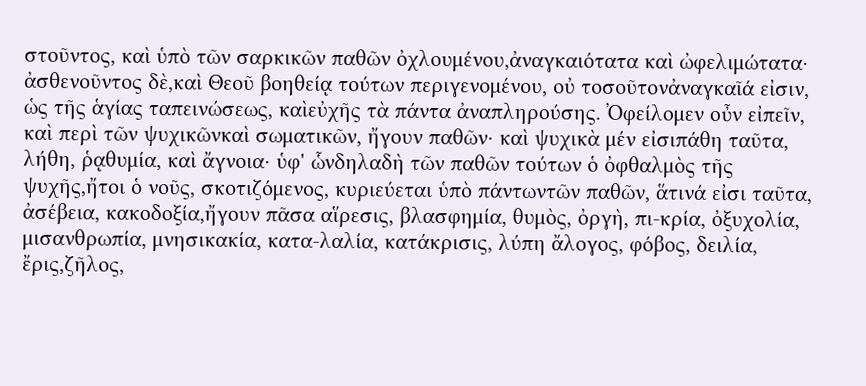στοῦντος, καὶ ὑπὸ τῶν σαρκικῶν παθῶν ὀχλουμένου,ἀναγκαιότατα καὶ ὠφελιμώτατα· ἀσθενοῦντος δὲ,καὶ Θεοῦ βοηθείᾳ τούτων περιγενομένου, οὐ τοσοῦτονἀναγκαῖά εἰσιν, ὡς τῆς ἁγίας ταπεινώσεως, καὶεὐχῆς τὰ πάντα ἀναπληρούσης. Ὀφείλομεν οὖν εἰπεῖν, καὶ περὶ τῶν ψυχικῶνκαὶ σωματικῶν, ἤγουν παθῶν· καὶ ψυχικὰ μέν εἰσιπάθη ταῦτα, λήθη, ῥᾳθυμία, καὶ ἄγνοια· ὑφ' ὧνδηλαδὴ τῶν παθῶν τούτων ὁ ὀφθαλμὸς τῆς ψυχῆς,ἤτοι ὁ νοῦς, σκοτιζόμενος, κυριεύεται ὑπὸ πάντωντῶν παθῶν, ἅτινά εἰσι ταῦτα, ἀσέβεια, κακοδοξία,ἤγουν πᾶσα αἵρεσις, βλασφημία, θυμὸς, ὀργὴ, πι-κρία, ὀξυχολία, μισανθρωπία, μνησικακία, κατα-λαλία, κατάκρισις, λύπη ἄλογος, φόβος, δειλία, ἔρις,ζῆλος,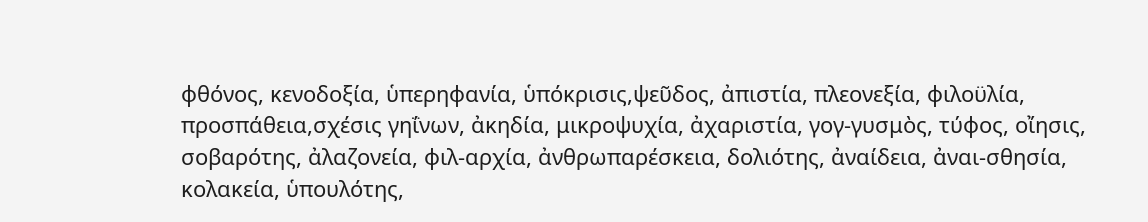φθόνος, κενοδοξία, ὑπερηφανία, ὑπόκρισις,ψεῦδος, ἀπιστία, πλεονεξία, φιλοϋλία, προσπάθεια,σχέσις γηΐνων, ἀκηδία, μικροψυχία, ἀχαριστία, γογ-γυσμὸς, τύφος, οἴησις, σοβαρότης, ἀλαζονεία, φιλ-αρχία, ἀνθρωπαρέσκεια, δολιότης, ἀναίδεια, ἀναι-σθησία, κολακεία, ὑπουλότης,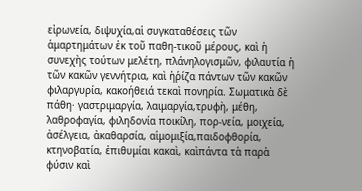εἰρωνεία, διψυχία,αἱ συγκαταθέσεις τῶν ἁμαρτημάτων ἐκ τοῦ παθη-τικοῦ μέρους, καὶ ἡ συνεχὴς τούτων μελέτη, πλάνηλογισμῶν, φιλαυτία ἡ τῶν κακῶν γεννήτρια, καὶ ἡῥίζα πάντων τῶν κακῶν φιλαργυρία, κακοήθειά τεκαὶ πονηρία. Σωματικὰ δὲ πάθη· γαστριμαργία, λαιμαργία,τρυφὴ, μέθη, λαθροφαγία, φιληδονία ποικίλη, πορ-νεία, μοιχεία, ἀσέλγεια, ἀκαθαρσία, αἱμομιξία,παιδοφθορία, κτηνοβατία, ἐπιθυμίαι κακαὶ, καὶπάντα τὰ παρὰ φύσιν καὶ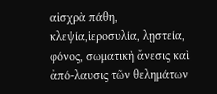αἰσχρὰ πάθη, κλεψία,ἱεροσυλία, λῃστεία, φόνος, σωματικὴ ἄνεσις καὶ ἀπό-λαυσις τῶν θελημάτων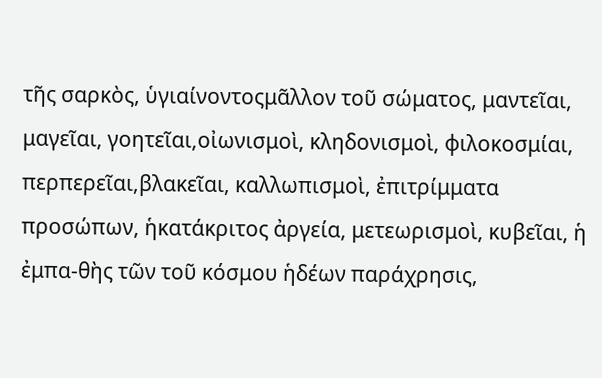τῆς σαρκὸς, ὑγιαίνοντοςμᾶλλον τοῦ σώματος, μαντεῖαι, μαγεῖαι, γοητεῖαι,οἰωνισμοὶ, κληδονισμοὶ, φιλοκοσμίαι, περπερεῖαι,βλακεῖαι, καλλωπισμοὶ, ἐπιτρίμματα προσώπων, ἡκατάκριτος ἀργεία, μετεωρισμοὶ, κυβεῖαι, ἡ ἐμπα-θὴς τῶν τοῦ κόσμου ἡδέων παράχρησις,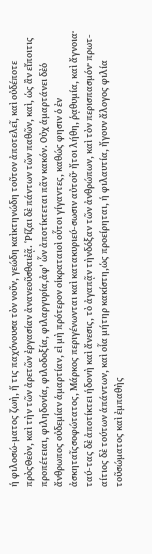ἡ φιλοσώ-ματος ζωὴ, ἥ τις παχύνουσα τὸν νοῦν, γεώδη καὶκτηνώδη τοῦτον ἀποτελεῖ, καὶ οὐδέποτε πρὸςΘεὸν, καὶ τὴν τῶν ἀρετῶν ἐργασίαν ἀνανεοῦσθαιἐᾷ. Ῥίζαι δὲ πάντων τῶν παθῶν, καὶ, ὡς ἂν εἴποιτις προπέτειαι, φιληδονία, φιλοδοξία, φιλαργυρία,ἀφ' ὧν ἀποτίκτεται πᾶν κακόν. Οὐχ ἁμαρτάνει δὲὁ ἄνθρωπος οὐδεμίαν ἁμαρτίαν, εἰ μὴ πρότερον οἱκραταιοὶ οὗτοι γίγαντες, καθώς φησιν ὁ ἐν ἀσκηταῖςσοφώτατος, Μάρκος περιγένωνται καὶ κατακυριεύ-σωσιν αὐτοῦ· ἤτοι λήθη, ῥᾳθυμία, καὶ ἄγνοια· ταύ-τας δὲ ἀποτίκτει ἡδονὴ καὶ ἄνεσις, τὸ ἀγαπᾷν τὴνδόξαν τῶν ἀνθρώπων, καὶ τὸν περισπασμόν· πρωτ-αίτιος δὲ τούτων ἁπάντων, καὶ οἷα μήτηρ κακίστη,ὡς προείρηται, ἡ φιλαυτία, ἤγουν ἄλογος φιλία τοῦσώματος καὶ ἐμπαθὴς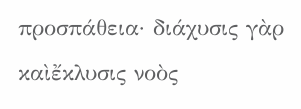προσπάθεια· διάχυσις γὰρ καὶἔκλυσις νοὸς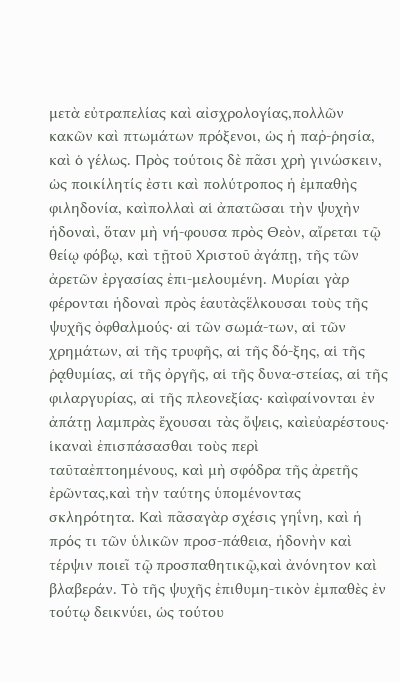μετὰ εὐτραπελίας καὶ αἰσχρολογίας,πολλῶν κακῶν καὶ πτωμάτων πρόξενοι, ὡς ἡ παῤ-ῥησία, καὶ ὁ γέλως. Πρὸς τούτοις δὲ πᾶσι χρὴ γινώσκειν, ὡς ποικίλητίς ἐστι καὶ πολύτροπος ἡ ἐμπαθὴς φιληδονία, καὶπολλαὶ αἱ ἀπατῶσαι τὴν ψυχὴν ἡδοναὶ, ὅταν μὴ νή-φουσα πρὸς Θεὸν, αἴρεται τῷ θείῳ φόβῳ, καὶ τῇτοῦ Χριστοῦ ἀγάπῃ, τῆς τῶν ἀρετῶν ἐργασίας ἐπι-μελουμένη. Μυρίαι γὰρ φέρονται ἡδοναὶ πρὸς ἑαυτὰςἕλκουσαι τοὺς τῆς ψυχῆς ὀφθαλμούς· αἱ τῶν σωμά-των, αἱ τῶν χρημάτων, αἱ τῆς τρυφῆς, αἱ τῆς δό-ξης, αἱ τῆς ῥᾳθυμίας, αἱ τῆς ὀργῆς, αἱ τῆς δυνα-στείας, αἱ τῆς φιλαργυρίας, αἱ τῆς πλεονεξίας· καὶφαίνονται ἐν ἀπάτῃ λαμπρὰς ἔχουσαι τὰς ὄψεις, καὶεὐαρέστους· ἱκαναὶ ἐπισπάσασθαι τοὺς περὶ ταῦταἐπτοημένους, καὶ μὴ σφόδρα τῆς ἀρετῆς ἐρῶντας,καὶ τὴν ταύτης ὑπομένοντας σκληρότητα. Καὶ πᾶσαγὰρ σχέσις γηΐνη, καὶ ἡ πρός τι τῶν ὑλικῶν προσ-πάθεια, ἡδονὴν καὶ τέρψιν ποιεῖ τῷ προσπαθητικῷ,καὶ ἀνόνητον καὶ βλαβεράν. Τὸ τῆς ψυχῆς ἐπιθυμη-τικὸν ἐμπαθὲς ἐν τούτῳ δεικνύει, ὡς τούτου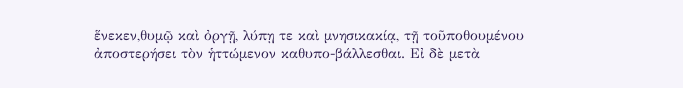ἕνεκεν,θυμῷ καὶ ὀργῇ, λύπῃ τε καὶ μνησικακίᾳ, τῇ τοῦποθουμένου ἀποστερήσει τὸν ἡττώμενον καθυπο-βάλλεσθαι. Εἰ δὲ μετὰ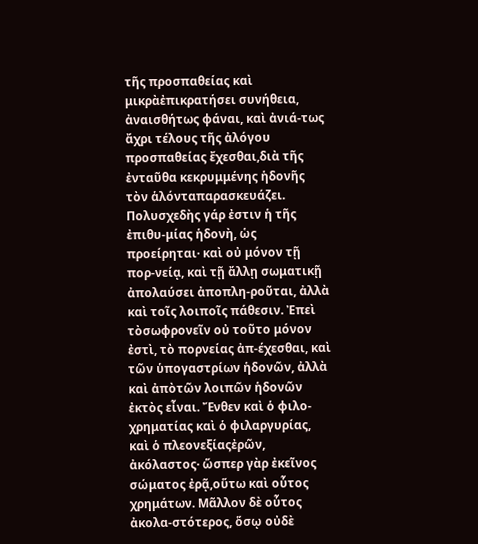τῆς προσπαθείας καὶ μικρὰἐπικρατήσει συνήθεια, ἀναισθήτως φάναι, καὶ ἀνιά-τως ἄχρι τέλους τῆς ἀλόγου προσπαθείας ἔχεσθαι,διὰ τῆς ἐνταῦθα κεκρυμμένης ἡδονῆς τὸν ἁλόνταπαρασκευάζει. Πολυσχεδὴς γάρ ἐστιν ἡ τῆς ἐπιθυ-μίας ἡδονὴ, ὡς προείρηται· καὶ οὐ μόνον τῇ πορ-νείᾳ, καὶ τῇ ἄλλῃ σωματικῇ ἀπολαύσει ἀποπλη-ροῦται, ἀλλὰ καὶ τοῖς λοιποῖς πάθεσιν. Ἐπεὶ τὸσωφρονεῖν οὐ τοῦτο μόνον ἐστὶ, τὸ πορνείας ἀπ-έχεσθαι, καὶ τῶν ὑπογαστρίων ἡδονῶν, ἀλλὰ καὶ ἀπὸτῶν λοιπῶν ἡδονῶν ἐκτὸς εἶναι. Ἔνθεν καὶ ὁ φιλο-χρηματίας καὶ ὁ φιλαργυρίας, καὶ ὁ πλεονεξίαςἐρῶν, ἀκόλαστος· ὥσπερ γὰρ ἐκεῖνος σώματος ἐρᾷ,οὕτω καὶ οὗτος χρημάτων. Μᾶλλον δὲ οὗτος ἀκολα-στότερος, ὅσῳ οὐδὲ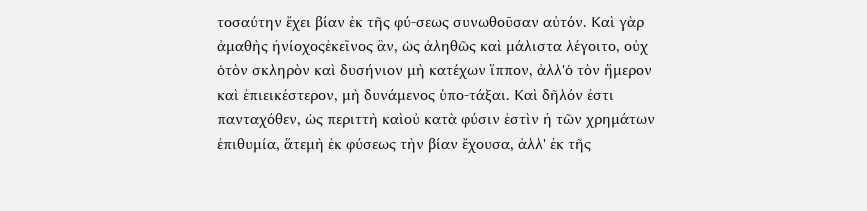τοσαύτην ἔχει βίαν ἐκ τῆς φύ-σεως συνωθοῦσαν αὐτόν. Καὶ γὰρ ἀμαθὴς ἡνίοχοςἐκεῖνος ἂν, ὡς ἀληθῶς καὶ μάλιστα λέγοιτο, οὐχ ὁτὸν σκληρὸν καὶ δυσήνιον μὴ κατέχων ἵππον, ἀλλ'ὁ τὸν ἥμερον καὶ ἐπιεικέστερον, μὴ δυνάμενος ὑπο-τάξαι. Καὶ δῆλόν ἐστι πανταχόθεν, ὡς περιττὴ καὶοὐ κατὰ φύσιν ἐστὶν ἡ τῶν χρημάτων ἐπιθυμία, ἅτεμὴ ἐκ φύσεως τὴν βίαν ἔχουσα, ἀλλ' ἐκ τῆς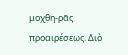μοχθη-ρᾶς προαιρέσεως. Διὸ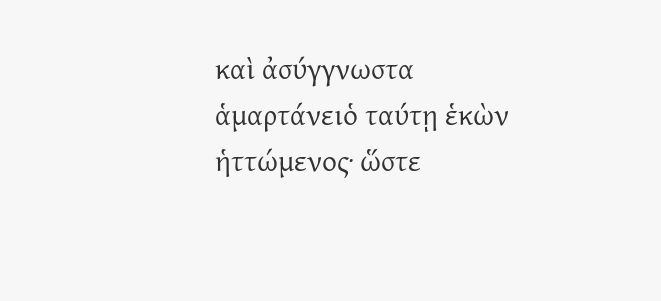καὶ ἀσύγγνωστα ἁμαρτάνειὁ ταύτῃ ἑκὼν ἡττώμενος· ὥστε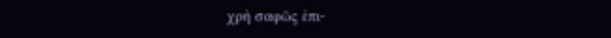χρὴ σαφῶς ἐπι-